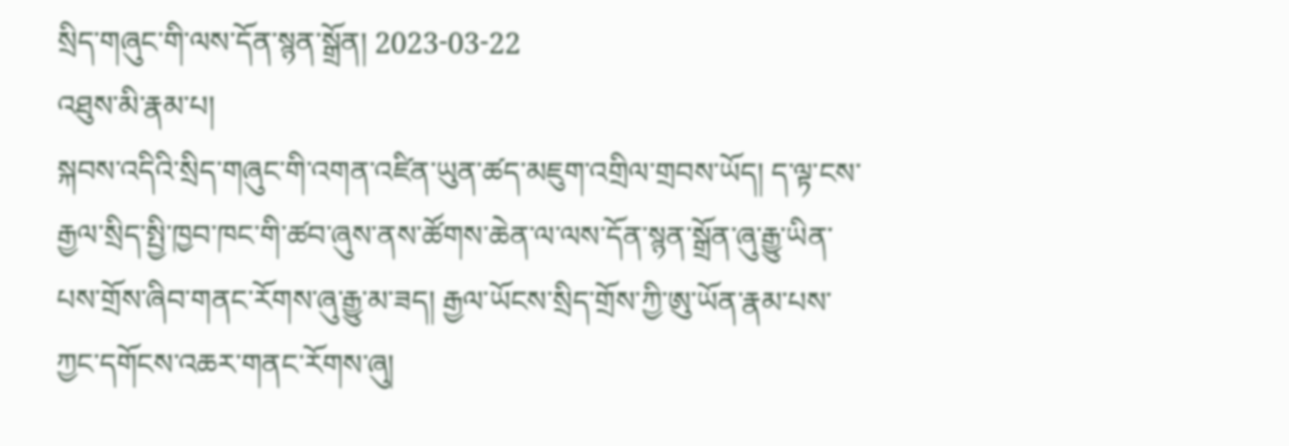སྲིད་གཞུང་གི་ལས་དོན་སྙན་སྒྲོན། 2023-03-22
འཐུས་མི་རྣམ་པ།
སྐབས་འདིའི་སྲིད་གཞུང་གི་འགན་འཛིན་ཡུན་ཚད་མཇུག་འགྲིལ་གྲབས་ཡོད། ད་ལྟ་ངས་རྒྱལ་སྲིད་སྤྱི་ཁྱབ་ཁང་གི་ཚབ་ཞུས་ནས་ཚོགས་ཆེན་ལ་ལས་དོན་སྙན་སྒྲོན་ཞུ་རྒྱུ་ཡིན་པས་གྲོས་ཞིབ་གནང་རོགས་ཞུ་རྒྱུ་མ་ཟད། རྒྱལ་ཡོངས་སྲིད་གྲོས་ཀྱི་ཨུ་ཡོན་རྣམ་པས་ཀྱང་དགོངས་འཆར་གནང་རོགས་ཞུ།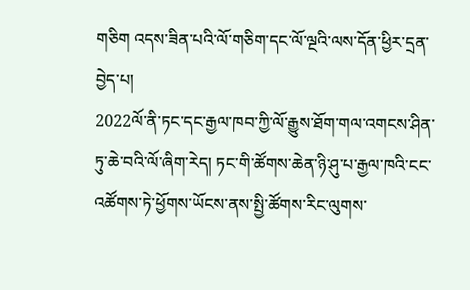གཅིག འདས་ཟིན་པའི་ལོ་གཅིག་དང་ལོ་ལྔའི་ལས་དོན་ཕྱིར་དྲན་བྱེད་པ།
2022ལོ་ནི་ཏང་དང་རྒྱལ་ཁབ་ཀྱི་ལོ་རྒྱུས་ཐོག་གལ་འགངས་ཤིན་ཏུ་ཆེ་བའི་ལོ་ཞིག་རེད། ཏང་གི་ཚོགས་ཆེན་ཉི་ཤུ་པ་རྒྱལ་ཁའི་ངང་འཚོགས་ཏེ་ཕྱོགས་ཡོངས་ནས་སྤྱི་ཚོགས་རིང་ལུགས་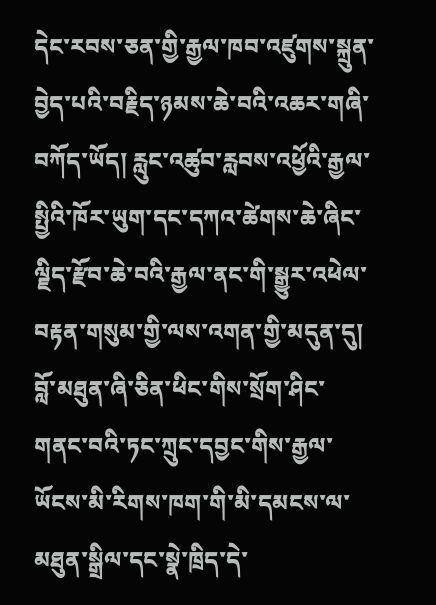དེང་རབས་ཅན་གྱི་རྒྱལ་ཁབ་འཛུགས་སྐྲུན་བྱེད་པའི་བརྗིད་ཉམས་ཆེ་བའི་འཆར་གཞི་བཀོད་ཡོད། རླུང་འཚུབ་རླབས་འཕྱོའི་རྒྱལ་སྤྱིའི་ཁོར་ཡུག་དང་དཀའ་ཚེགས་ཆེ་ཞིང་ལྗིད་རྫོབ་ཆེ་བའི་རྒྱལ་ནང་གི་སྒྱུར་འཕེལ་བརྟན་གསུམ་གྱི་ལས་འགན་གྱི་མདུན་དུ། བློ་མཐུན་ཞི་ཅིན་ཕིང་གིས་སྲོག་ཤིང་གནང་བའི་ཏང་ཀྲུང་དབྱང་གིས་རྒྱལ་ཡོངས་མི་རིགས་ཁག་གི་མི་དམངས་ལ་མཐུན་སྒྲིལ་དང་སྣེ་ཁྲིད་དེ་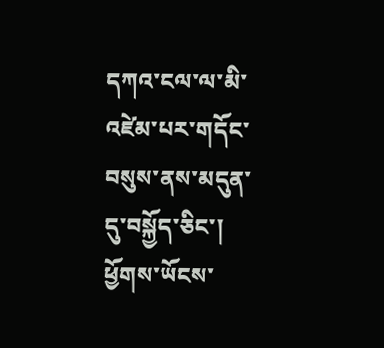དཀའ་ངལ་ལ་མི་འཛེམ་པར་གདོང་བསུས་ནས་མདུན་དུ་བསྐྱོད་ཅིང་། ཕྱོགས་ཡོངས་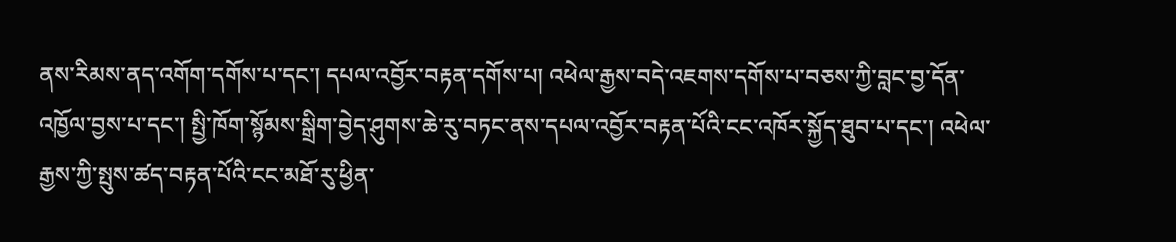ནས་རིམས་ནད་འགོག་དགོས་པ་དང་། དཔལ་འབྱོར་བརྟན་དགོས་པ། འཕེལ་རྒྱས་བདེ་འཇགས་དགོས་པ་བཅས་ཀྱི་བླང་བྱ་དོན་འཁྱོལ་བྱས་པ་དང་། སྤྱི་ཁོག་སྙོམས་སྒྲིག་བྱེད་ཤུགས་ཆེ་རུ་བཏང་ནས་དཔལ་འབྱོར་བརྟན་པོའི་ངང་འཁོར་སྐྱོད་ཐུབ་པ་དང་། འཕེལ་རྒྱས་ཀྱི་སྤུས་ཚད་བརྟན་པོའི་ངང་མཐོ་རུ་ཕྱིན་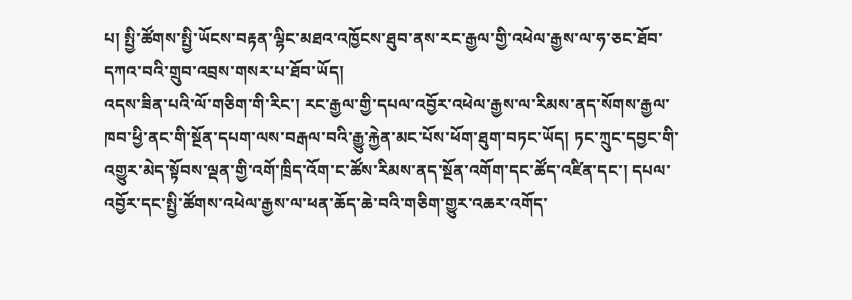པ། སྤྱི་ཚོགས་སྤྱི་ཡོངས་བརྟན་ལྷིང་མཐའ་འཁྱོངས་ཐུབ་ནས་རང་རྒྱལ་གྱི་འཕེལ་རྒྱས་ལ་ཧ་ཅང་ཐོབ་དཀའ་བའི་གྲུབ་འབྲས་གསར་པ་ཐོབ་ཡོད།
འདས་ཟིན་པའི་ལོ་གཅིག་གི་རིང་། རང་རྒྱལ་གྱི་དཔལ་འབྱོར་འཕེལ་རྒྱས་ལ་རིམས་ནད་སོགས་རྒྱལ་ཁབ་ཕྱི་ནང་གི་སྔོན་དཔག་ལས་བརྒལ་བའི་རྒྱུ་རྐྱེན་མང་པོས་ཕོག་ཐུག་བཏང་ཡོད། ཏང་ཀྲུང་དབྱང་གི་འགྱུར་མེད་སྟོབས་ལྡན་གྱི་འགོ་ཁྲིད་འོག་ང་ཚོས་རིམས་ནད་སྔོན་འགོག་དང་ཚོད་འཛིན་དང་། དཔལ་འབྱོར་དང་སྤྱི་ཚོགས་འཕེལ་རྒྱས་ལ་ཕན་ཆོད་ཆེ་བའི་གཅིག་གྱུར་འཆར་འགོད་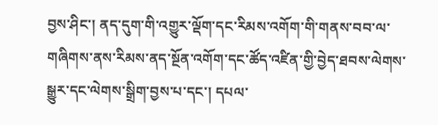བྱས་ཤིང་། ནད་དུག་གི་འགྱུར་ལྡོག་དང་རིམས་འགོག་གི་གནས་བབ་ལ་གཞིགས་ནས་རིམས་ནད་སྔོན་འགོག་དང་ཚོད་འཛིན་གྱི་བྱེད་ཐབས་ལེགས་སྒྱུར་དང་ལེགས་སྒྲིག་བྱས་པ་དང་། དཔལ་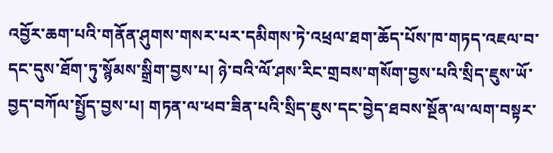འབྱོར་ཆག་པའི་གནོན་ཤུགས་གསར་པར་དམིགས་ཏེ་འཕྲལ་ཐག་ཆོད་པོས་ཁ་གཏད་འཇལ་བ་དང་དུས་ཐོག་ཏུ་སྙོམས་སྒྲིག་བྱས་པ། ཉེ་བའི་ལོ་ཤས་རིང་གྲབས་གསོག་བྱས་པའི་སྲིད་ཇུས་ཡོ་བྱད་བཀོལ་སྤྱོད་བྱས་པ། གཏན་ལ་ཕབ་ཟིན་པའི་སྲིད་ཇུས་དང་བྱེད་ཐབས་སྔོན་ལ་ལག་བསྟར་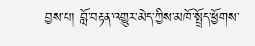བྱས་པ། བློ་བརྟན་འགྱུར་མེད་ཀྱིས་མཁོ་སྤྲོད་ཕྱོགས་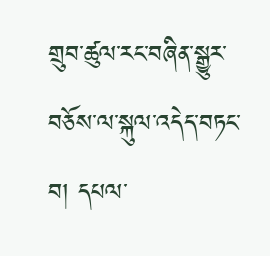གྲུབ་ཚུལ་རང་བཞིན་སྒྱུར་བཅོས་ལ་སྐུལ་འདེད་བཏང་བ། དཔལ་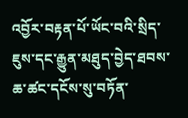འབྱོར་བརྟན་པོ་ཡོང་བའི་སྲིད་ཇུས་དང་རྒྱུན་མཐུད་བྱེད་ཐབས་ཆ་ཚང་དངོས་སུ་བཏོན་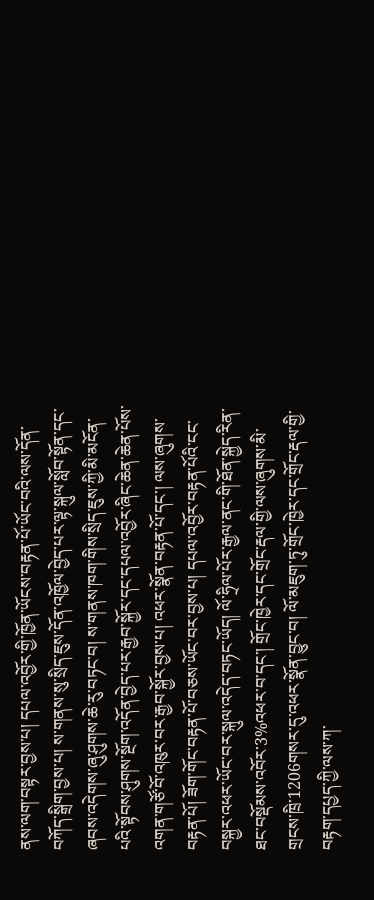ནས་ལག་བསྟར་བྱས་པ། དཔལ་འབྱོར་གྱི་ཁྱོན་ཡོངས་བརྟན་པོ་ཡོང་བའི་ལས་དོན་བཀོད་སྒྲིག་བྱས་པ། ས་གནས་སུ་སྲིད་ཇུས་དོན་འཁྱོལ་བྱེད་པར་ལྟ་སྐུལ་སློབ་སྟོན་དང་ཞབས་འདེགས་ཞུ་ཤུགས་ཆེ་རུ་བཏང་བ། ས་གནས་ཁག་གིས་སྲིད་ཇུས་ཀྱི་མི་མངོན་པའི་སྟོབས་ཤུགས་སྔོག་འདོན་བྱེད་པར་རྒྱབ་སྐྱོར་དང་དཔལ་འབྱོར་ཞིང་ཆེན་ཆེན་པོས་འགན་གཙོ་བོ་འཁུར་བར་རྒྱབ་སྐྱོར་བྱས་པ། འཕར་སྣོན་བརྟན་པོ་དང་། ལས་ཞུགས་བརྟན་པོ། ཟོག་གོང་བརྟན་པོ་བཅས་ཡོང་བར་བྱས་པ། དཔལ་འབྱོར་བརྟན་པོའི་ངང་བསྐྱར་འཕར་ཡོང་བར་སྐུལ་འདེད་བཏང་ཡོད། ལོ་ཧྲིལ་པོར་རྒྱལ་ནང་གི་ཐོན་སྐྱེད་རིན་ཐང་བསྡོམས་འབོར་3%འཕར་བ་དང་། གྲོང་ཁྱེར་དང་གྲོང་རྡལ་གྱི་ལས་ཞུགས་མི་གྲངས་ཁྲི་1206གསར་དུ་འཕར་སྣོན་བྱུང་བ། ལོ་མཇུག་ཏུ་གྲོང་ཁྱེར་དང་གྲོང་རྡལ་གྱི་བརྟག་དཔྱད་ཀྱི་ལས་ཀ་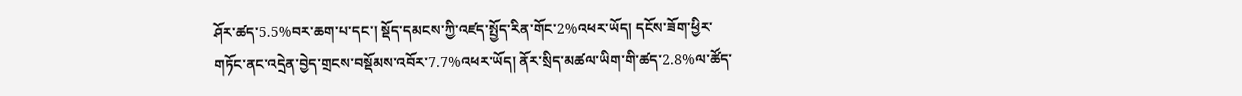ཤོར་ཚད་5.5%བར་ཆག་པ་དང་། སྡོད་དམངས་ཀྱི་འཛད་སྤྱོད་རིན་གོང་2%འཕར་ཡོད། དངོས་ཟོག་ཕྱིར་གཏོང་ནང་འདྲེན་བྱེད་གྲངས་བསྡོམས་འབོར་7.7%འཕར་ཡོད། ནོར་སྲིད་མཚལ་ཡིག་གི་ཚད་2.8%ལ་ཚོད་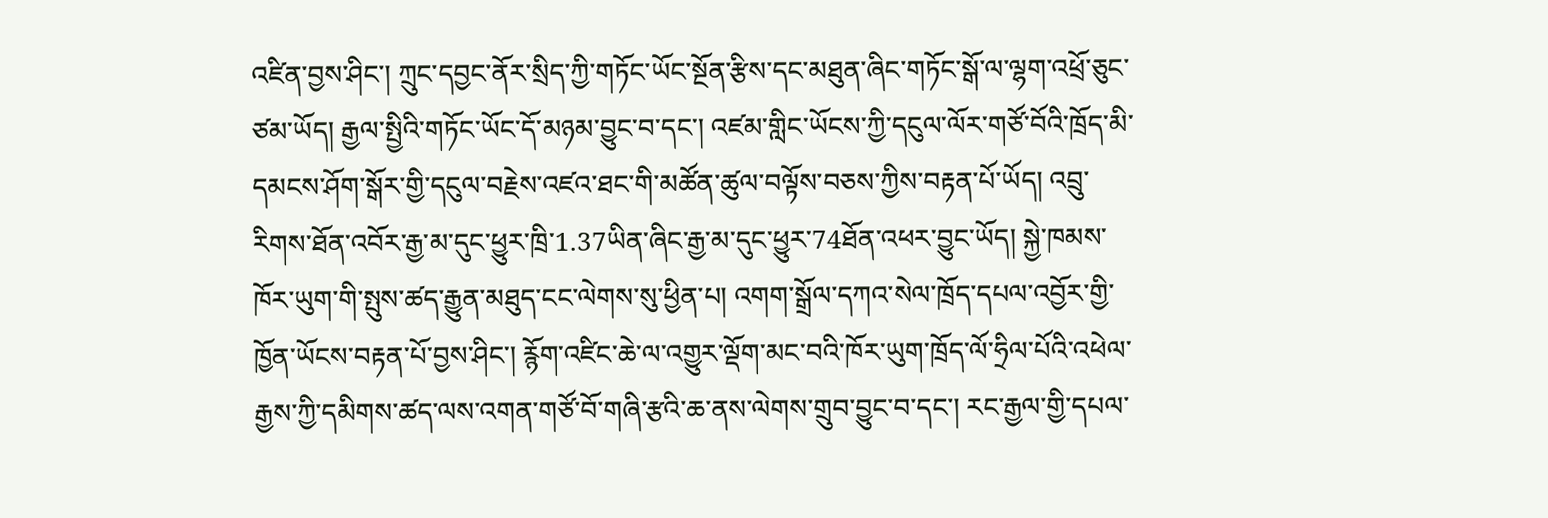འཛིན་བྱས་ཤིང་། ཀྲུང་དབྱང་ནོར་སྲིད་ཀྱི་གཏོང་ཡོང་སྔོན་རྩིས་དང་མཐུན་ཞིང་གཏོང་སྒོ་ལ་ལྷག་འཕྲོ་ཅུང་ཙམ་ཡོད། རྒྱལ་སྤྱིའི་གཏོང་ཡོང་དོ་མཉམ་བྱུང་བ་དང་། འཛམ་གླིང་ཡོངས་ཀྱི་དངུལ་ལོར་གཙོ་བོའི་ཁྲོད་མི་དམངས་ཤོག་སྒོར་གྱི་དངུལ་བརྗེས་འཛའ་ཐང་གི་མཚོན་ཚུལ་བལྟོས་བཅས་ཀྱིས་བརྟན་པོ་ཡོད། འབྲུ་རིགས་ཐོན་འབོར་རྒྱ་མ་དུང་ཕྱུར་ཁྲི་1.37ཡིན་ཞིང་རྒྱ་མ་དུང་ཕྱུར་74ཐོན་འཕར་བྱུང་ཡོད། སྐྱེ་ཁམས་ཁོར་ཡུག་གི་སྤུས་ཚད་རྒྱུན་མཐུད་ངང་ལེགས་སུ་ཕྱིན་པ། འགག་སྒྲོལ་དཀའ་སེལ་ཁྲོད་དཔལ་འབྱོར་གྱི་ཁྱོན་ཡོངས་བརྟན་པོ་བྱས་ཤིང་། རྙོག་འཛིང་ཆེ་ལ་འགྱུར་ལྡོག་མང་བའི་ཁོར་ཡུག་ཁྲོད་ལོ་ཧྲིལ་པོའི་འཕེལ་རྒྱས་ཀྱི་དམིགས་ཚད་ལས་འགན་གཙོ་བོ་གཞི་རྩའི་ཆ་ནས་ལེགས་གྲུབ་བྱུང་བ་དང་། རང་རྒྱལ་གྱི་དཔལ་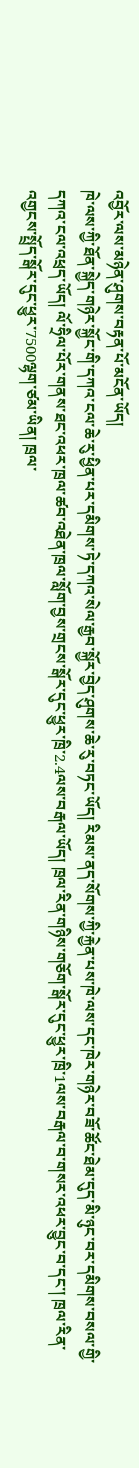འབྱོར་ལས་མཉེན་ཤུགས་བརྟན་པོ་མངོན་ཡོད།
ཁེ་ལས་ཀྱི་ཐོན་སྐྱེད་གཉེར་སྐྱོང་གི་དཀའ་ངལ་ཆེ་རུ་ཕྱིན་པར་དམིགས་ཏེ་དཀའ་སེལ་རྒྱབ་སྐྱོར་བྱེད་ཤུགས་ཆེ་རུ་བཏང་ཡོད། རིམས་ནད་སོགས་ཀྱི་རྐྱེན་པས་ཁེ་ལས་དང་ཁེར་གཉེར་བཟོ་ཚོང་ཐེམ་དུད་མི་ཉུང་བར་དམིགས་བསལ་གྱི་དཀའ་ངལ་འཕྲད་ཡོད། ལོ་ཧྲིལ་པོར་གནས་ཐང་འཕར་ཁྲལ་ཚབ་འཐེན་ཁྲལ་སློག་བྱས་གྲངས་སྒོར་དུང་ཕྱུར་ཁྲི་2.4ལས་བརྒལ་ཡོད། ཁྲལ་རིན་གཉིས་གཅོག་སྒོར་དུང་ཕྱུར་ཁྲི་1ལས་བརྒལ་བ་གསར་འཕར་བྱུང་བ་དང་། ཁྲལ་རིན་འགྱངས་སྤྲོད་སྒོར་དུང་ཕྱུར་7500ལྷག་ཙམ་ཡིན། ཁྲལ་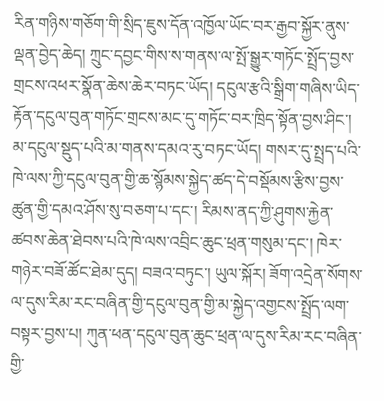རིན་གཉིས་གཅོག་གི་སྲིད་ཇུས་དོན་འཁྱོལ་ཡོང་བར་རྒྱབ་སྐྱོར་ནུས་ལྡན་བྱེད་ཆེད། ཀྲུང་དབྱང་གིས་ས་གནས་ལ་སྤོ་སྒྱུར་གཏོང་སྤྲོད་བྱས་གྲངས་འཕར་སྣོན་ཆེས་ཆེར་བཏང་ཡོད། དངུལ་རྩའི་སྒྲིག་གཞིས་ཡིད་རྟོན་དངུལ་བུན་གཏོང་གྲངས་མང་དུ་གཏོང་བར་ཁྲིད་སྟོན་བྱས་ཤིང་། མ་དངུལ་སྡུད་པའི་མ་གནས་དམའ་རུ་བཏང་ཡོད། གསར་དུ་སྤྲད་པའི་ཁེ་ལས་ཀྱི་དངུལ་བུན་གྱི་ཆ་སྙོམས་སྐྱེད་ཚད་དེ་བསྡོམས་རྩིས་བྱས་ཚུན་གྱི་དམའ་ཤོས་སུ་བཅག་པ་དང་། རིམས་ནད་ཀྱི་ཤུགས་རྐྱེན་ཚབས་ཆེན་ཐེབས་པའི་ཁེ་ལས་འབྲིང་ཆུང་ཕྲན་གསུམ་དང་། ཁེར་གཉེར་བཟོ་ཚོང་ཐེམ་དུད། བཟའ་བཏུང་། ཡུལ་སྐོར། ཟོག་འདྲེན་སོགས་ལ་དུས་རིམ་རང་བཞིན་གྱི་དངུལ་བུན་གྱི་མ་སྐྱེད་འགྱངས་སྤྲོད་ལག་བསྟར་བྱས་པ། ཀུན་ཕན་དངུལ་བུན་ཆུང་ཕྲན་ལ་དུས་རིམ་རང་བཞིན་གྱི་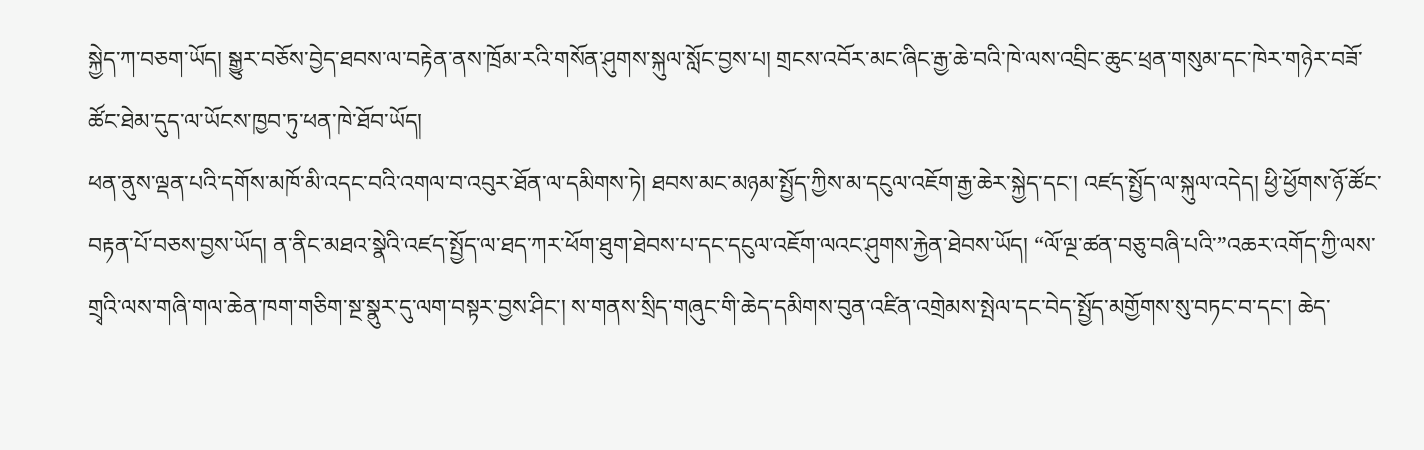སྐྱེད་ཀ་བཅག་ཡོད། སྒྱུར་བཅོས་བྱེད་ཐབས་ལ་བརྟེན་ནས་ཁྲོམ་རའི་གསོན་ཤུགས་སྐུལ་སློང་བྱས་པ། གྲངས་འབོར་མང་ཞིང་རྒྱ་ཆེ་བའི་ཁེ་ལས་འབྲིང་ཆུང་ཕྲན་གསུམ་དང་ཁེར་གཉེར་བཟོ་ཚོང་ཐེམ་དུད་ལ་ཡོངས་ཁྱབ་ཏུ་ཕན་ཁེ་ཐོབ་ཡོད།
ཕན་ནུས་ལྡན་པའི་དགོས་མཁོ་མི་འདང་བའི་འགལ་བ་འབུར་ཐོན་ལ་དམིགས་ཏེ། ཐབས་མང་མཉམ་སྤྱོད་ཀྱིས་མ་དངུལ་འཇོག་རྒྱ་ཆེར་སྐྱེད་དང་། འཛད་སྤྱོད་ལ་སྐུལ་འདེད། ཕྱི་ཕྱོགས་ཉོ་ཚོང་བརྟན་པོ་བཅས་བྱས་ཡོད། ན་ནིང་མཐའ་སྣེའི་འཛད་སྤྱོད་ལ་ཐད་ཀར་ཕོག་ཐུག་ཐེབས་པ་དང་དངུལ་འཇོག་ལའང་ཤུགས་རྐྱེན་ཐེབས་ཡོད། “ལོ་ལྔ་ཚན་བཅུ་བཞི་པའི་”འཆར་འགོད་ཀྱི་ལས་གྲྭའི་ལས་གཞི་གལ་ཆེན་ཁག་གཅིག་སྔ་སྣུར་དུ་ལག་བསྟར་བྱས་ཤིང་། ས་གནས་སྲིད་གཞུང་གི་ཆེད་དམིགས་བུན་འཛིན་འགྲེམས་སྤེལ་དང་བེད་སྤྱོད་མགྱོགས་སུ་བཏང་བ་དང་། ཆེད་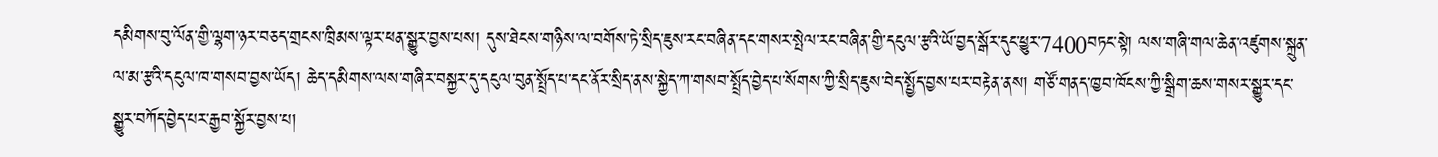དམིགས་བུ་ལོན་གྱི་ལྷག་ཉར་བཅད་གྲངས་ཁྲིམས་ལྟར་ཕན་སྒྱུར་བྱས་པས། དུས་ཐེངས་གཉིས་ལ་བགོས་ཏེ་སྲིད་ཇུས་རང་བཞིན་དང་གསར་སྤེལ་རང་བཞིན་གྱི་དངུལ་རྩའི་ཡོ་བྱད་སྒོར་དུང་ཕྱུར་7400བཏང་སྟེ། ལས་གཞི་གལ་ཆེན་འཛུགས་སྐྲུན་ལ་མ་རྩའི་དངུལ་ཁ་གསབ་བྱས་ཡོད། ཆེད་དམིགས་ལས་གཞིར་བསྐྱར་དུ་དངུལ་བུན་སྤྲོད་པ་དང་ནོར་སྲིད་ནས་སྐྱེད་ཀ་གསབ་སྤྲོད་བྱེད་པ་སོགས་ཀྱི་སྲིད་ཇུས་བེད་སྤྱོད་བྱས་པར་བརྟེན་ནས། གཙོ་གནད་ཁྱབ་ཁོངས་ཀྱི་སྒྲིག་ཆས་གསར་སྒྱུར་དང་སྒྱུར་བཀོད་བྱེད་པར་རྒྱབ་སྐྱོར་བྱས་པ།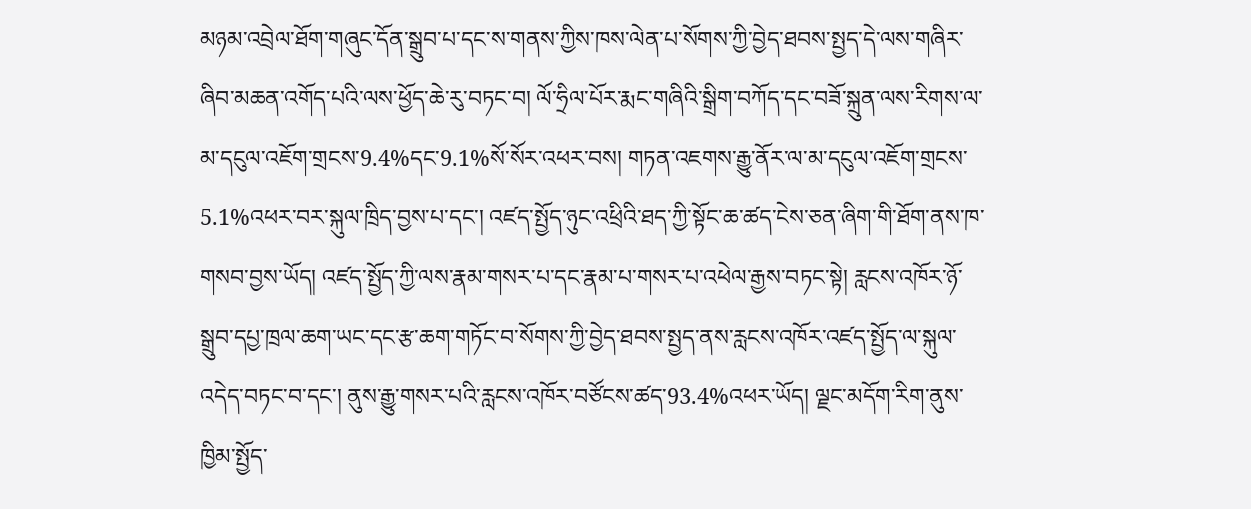མཉམ་འབྲེལ་ཐོག་གཞུང་དོན་སྒྲུབ་པ་དང་ས་གནས་ཀྱིས་ཁས་ལེན་པ་སོགས་ཀྱི་བྱེད་ཐབས་སྤྱད་དེ་ལས་གཞིར་ཞིབ་མཆན་འགོད་པའི་ལས་ཕྱོད་ཆེ་རུ་བཏང་བ། ལོ་ཧྲིལ་པོར་རྨང་གཞིའི་སྒྲིག་བཀོད་དང་བཟོ་སྐྲུན་ལས་རིགས་ལ་མ་དངུལ་འཇོག་གྲངས་9.4%དང་9.1%སོ་སོར་འཕར་བས། གཏན་འཇགས་རྒྱུ་ནོར་ལ་མ་དངུལ་འཇོག་གྲངས་5.1%འཕར་བར་སྐུལ་ཁྲིད་བྱས་པ་དང་། འཛད་སྤྱོད་ཉུང་འཕྲིའི་ཐད་ཀྱི་སྟོང་ཆ་ཚད་ངེས་ཅན་ཞིག་གི་ཐོག་ནས་ཁ་གསབ་བྱས་ཡོད། འཛད་སྤྱོད་ཀྱི་ལས་རྣམ་གསར་པ་དང་རྣམ་པ་གསར་པ་འཕེལ་རྒྱས་བཏང་སྟེ། རླངས་འཁོར་ཉོ་སྒྲུབ་དཔྱ་ཁྲལ་ཆག་ཡང་དང་རྩ་ཆག་གཏོང་བ་སོགས་ཀྱི་བྱེད་ཐབས་སྤྱད་ནས་རླངས་འཁོར་འཛད་སྤྱོད་ལ་སྐུལ་འདེད་བཏང་བ་དང་། ནུས་རྒྱུ་གསར་པའི་རླངས་འཁོར་བཙོངས་ཚད་93.4%འཕར་ཡོད། ལྗང་མདོག་རིག་ནུས་ཁྱིམ་སྤྱོད་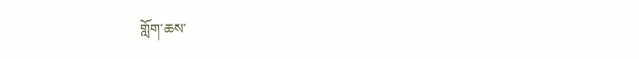གློག་ཆས་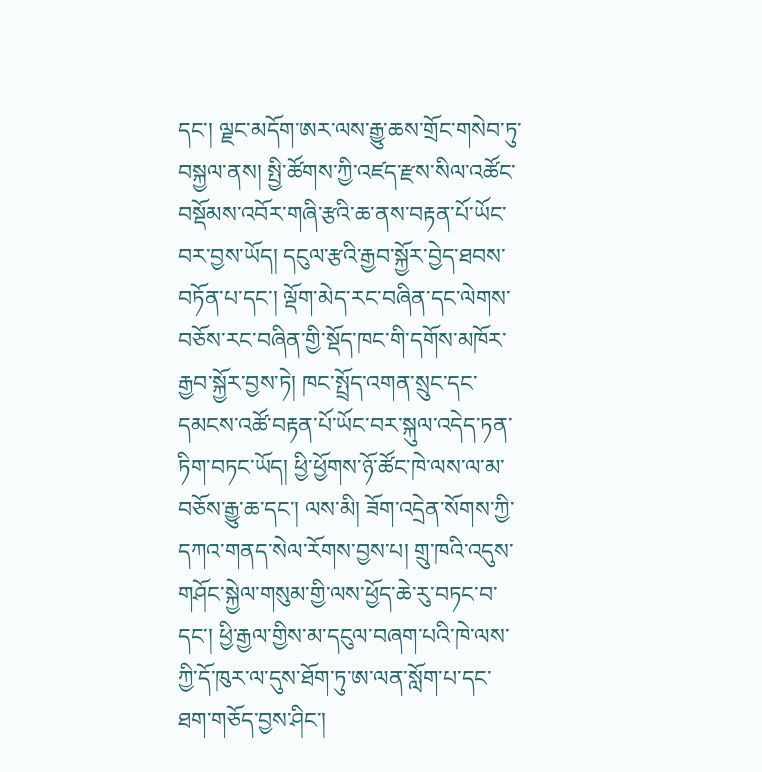དང་། ལྗང་མདོག་ཨར་ལས་རྒྱུ་ཆས་གྲོང་གསེབ་ཏུ་བསྐྱལ་ནས། སྤྱི་ཚོགས་ཀྱི་འཛད་རྫས་སིལ་འཚོང་བསྡོམས་འབོར་གཞི་རྩའི་ཆ་ནས་བརྟན་པོ་ཡོང་བར་བྱས་ཡོད། དངུལ་རྩའི་རྒྱབ་སྐྱོར་བྱེད་ཐབས་བཏོན་པ་དང་། ལྡོག་མེད་རང་བཞིན་དང་ལེགས་བཅོས་རང་བཞིན་གྱི་སྡོད་ཁང་གི་དགོས་མཁོར་རྒྱབ་སྐྱོར་བྱས་ཏེ། ཁང་སྤྲོད་འགན་སྲུང་དང་དམངས་འཚོ་བརྟན་པོ་ཡོང་བར་སྐུལ་འདེད་ཏན་ཏིག་བཏང་ཡོད། ཕྱི་ཕྱོགས་ཉོ་ཚོང་ཁེ་ལས་ལ་མ་བཅོས་རྒྱུ་ཆ་དང་། ལས་མི། ཟོག་འདྲེན་སོགས་ཀྱི་དཀའ་གནད་སེལ་རོགས་བྱས་པ། གྲུ་ཁའི་འདུས་གཤོང་སྐྱེལ་གསུམ་གྱི་ལས་ཕྱོད་ཆེ་རུ་བཏང་བ་དང་། ཕྱི་རྒྱལ་གྱིས་མ་དངུལ་བཞག་པའི་ཁེ་ལས་ཀྱི་དོ་ཁུར་ལ་དུས་ཐོག་ཏུ་ཨ་ལན་སློག་པ་དང་ཐག་གཅོད་བྱས་ཤིང་།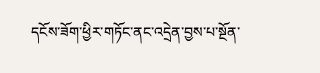དངོས་ཟོག་ཕྱིར་གཏོང་ནང་འདྲེན་བྱས་པ་སྔོན་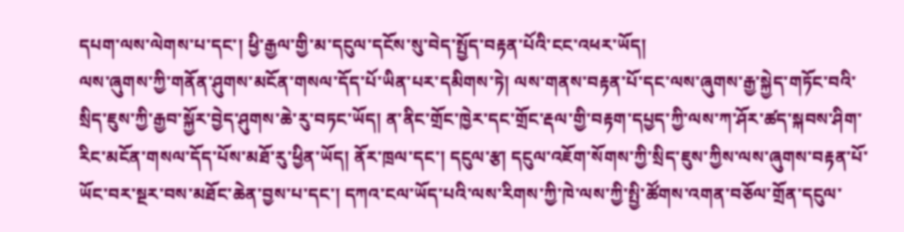དཔག་ལས་ལེགས་པ་དང་། ཕྱི་རྒྱལ་གྱི་མ་དངུལ་དངོས་སུ་བེད་སྤྱོད་བརྟན་པོའི་ངང་འཕར་ཡོད།
ལས་ཞུགས་ཀྱི་གནོན་ཤུགས་མངོན་གསལ་དོད་པོ་ཡིན་པར་དམིགས་ཏེ། ལས་གནས་བརྟན་པོ་དང་ལས་ཞུགས་རྒྱ་སྐྱེད་གཏོང་བའི་སྲིད་ཇུས་ཀྱི་རྒྱབ་སྐྱོར་བྱེད་ཤུགས་ཆེ་རུ་བཏང་ཡོད། ན་ནིང་གྲོང་ཁྱེར་དང་གྲོང་རྡལ་གྱི་བརྟག་དཔྱད་ཀྱི་ལས་ཀ་ཤོར་ཚད་སྐབས་ཤིག་རིང་མངོན་གསལ་དོད་པོས་མཐོ་རུ་ཕྱིན་ཡོད། ནོར་ཁྲལ་དང་། དངུལ་རྩ། དངུལ་འཇོག་སོགས་ཀྱི་སྲིད་ཇུས་ཀྱིས་ལས་ཞུགས་བརྟན་པོ་ཡོང་བར་སྔར་བས་མཐོང་ཆེན་བྱས་པ་དང་། དཀའ་ངལ་ཡོད་པའི་ལས་རིགས་ཀྱི་ཁེ་ལས་ཀྱི་སྤྱི་ཚོགས་འགན་བཅོལ་གྲོན་དངུལ་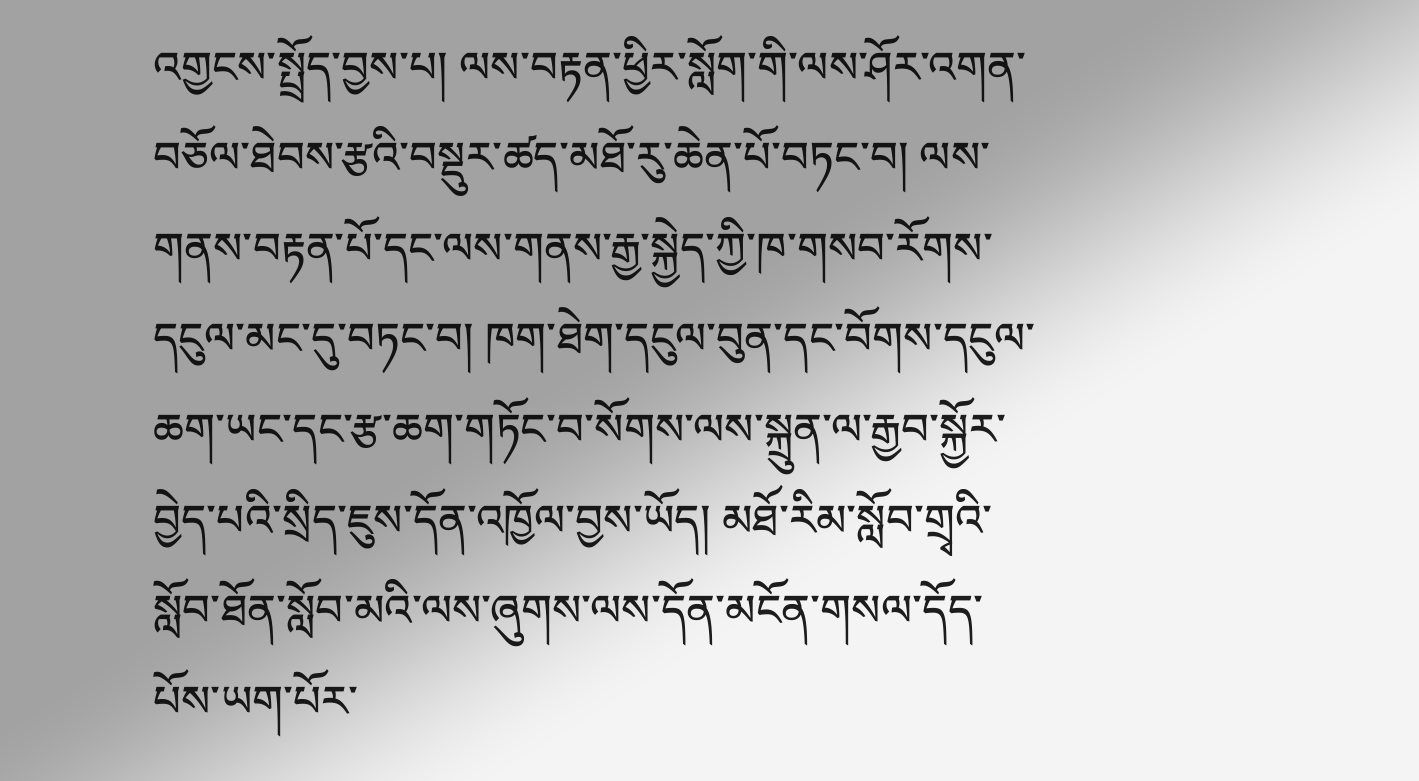འགྱངས་སྤྲོད་བྱས་པ། ལས་བརྟན་ཕྱིར་སློག་གི་ལས་ཤོར་འགན་བཅོལ་ཐེབས་རྩའི་བསྡུར་ཚད་མཐོ་རུ་ཆེན་པོ་བཏང་བ། ལས་གནས་བརྟན་པོ་དང་ལས་གནས་རྒྱ་སྐྱེད་ཀྱི་ཁ་གསབ་རོགས་དངུལ་མང་དུ་བཏང་བ། ཁག་ཐེག་དངུལ་བུན་དང་བོགས་དངུལ་ཆག་ཡང་དང་རྩ་ཆག་གཏོང་བ་སོགས་ལས་སྐྲུན་ལ་རྒྱབ་སྐྱོར་བྱེད་པའི་སྲིད་ཇུས་དོན་འཁྱོལ་བྱས་ཡོད། མཐོ་རིམ་སློབ་གྲྭའི་སློབ་ཐོན་སློབ་མའི་ལས་ཞུགས་ལས་དོན་མངོན་གསལ་དོད་པོས་ཡག་པོར་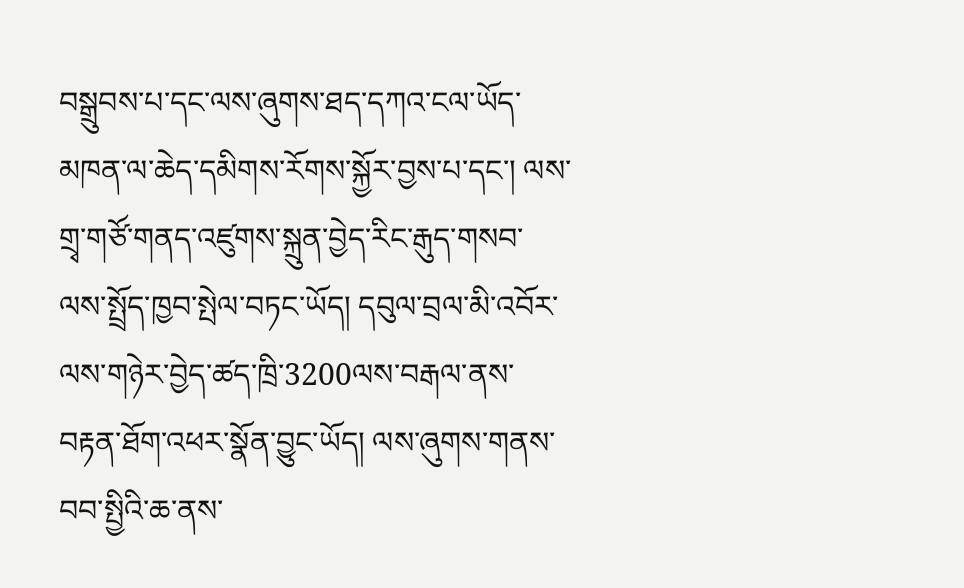བསྒྲུབས་པ་དང་ལས་ཞུགས་ཐད་དཀའ་ངལ་ཡོད་མཁན་ལ་ཆེད་དམིགས་རོགས་སྐྱོར་བྱས་པ་དང་། ལས་གྲྭ་གཙོ་གནད་འཛུགས་སྐྲུན་བྱེད་རིང་རྒུད་གསབ་ལས་སྤྲོད་ཁྱབ་སྤེལ་བཏང་ཡོད། དབུལ་བྲལ་མི་འབོར་ལས་གཉེར་བྱེད་ཚད་ཁྲི་3200ལས་བརྒལ་ནས་བརྟན་ཐོག་འཕར་སྣོན་བྱུང་ཡོད། ལས་ཞུགས་གནས་བབ་སྤྱིའི་ཆ་ནས་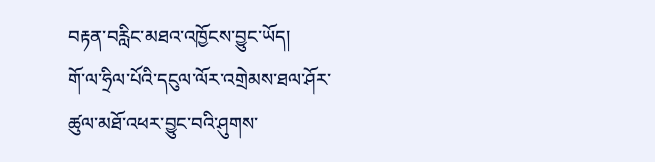བརྟན་བརླིང་མཐའ་འཁྱོངས་བྱུང་ཡོད།
གོ་ལ་ཧྲིལ་པོའི་དངུལ་ལོར་འགྲེམས་ཐལ་ཤོར་ཚུལ་མཐོ་འཕར་བྱུང་བའི་ཤུགས་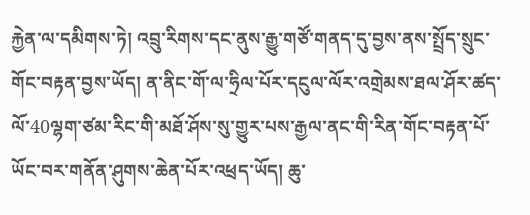རྐྱེན་ལ་དམིགས་ཏེ། འབྲུ་རིགས་དང་ནུས་རྒྱུ་གཙོ་གནད་དུ་བྱས་ནས་སྤྲོད་སྲུང་གོང་བརྟན་བྱས་ཡོད། ན་ནིང་གོ་ལ་ཧྲིལ་པོར་དངུལ་ལོར་འགྲེམས་ཐལ་ཤོར་ཚད་ལོ་40ལྷག་ཙམ་རིང་གི་མཐོ་ཤོས་སུ་གྱུར་པས་རྒྱལ་ནང་གི་རིན་གོང་བརྟན་པོ་ཡོང་བར་གནོན་ཤུགས་ཆེན་པོར་འཕྲད་ཡོད། ཆུ་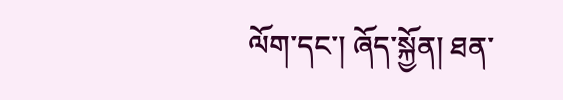ལོག་དང་། ཞོད་སྐྱོན། ཐན་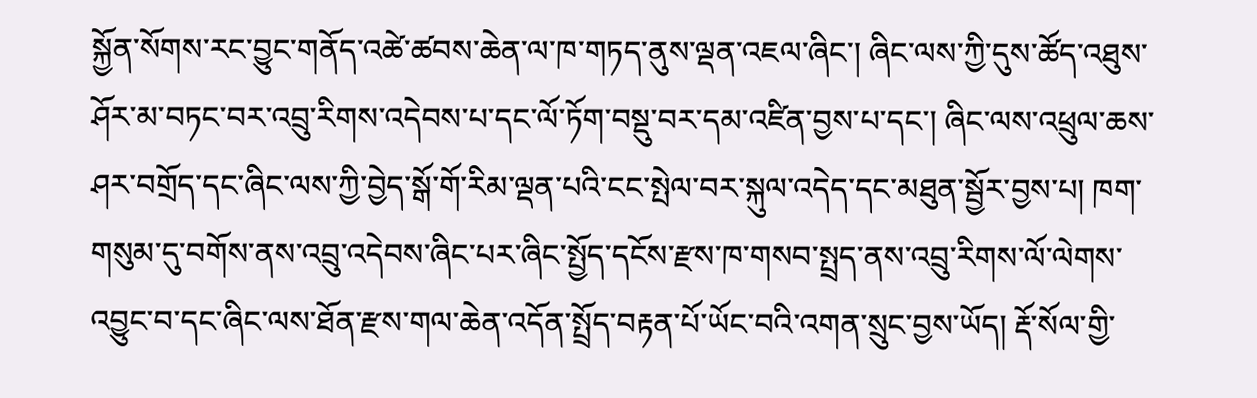སྐྱོན་སོགས་རང་བྱུང་གནོད་འཚེ་ཚབས་ཆེན་ལ་ཁ་གཏད་ནུས་ལྡན་འཇལ་ཞིང་། ཞིང་ལས་ཀྱི་དུས་ཚོད་འཐུས་ཤོར་མ་བཏང་བར་འབྲུ་རིགས་འདེབས་པ་དང་ལོ་ཏོག་བསྡུ་བར་དམ་འཛིན་བྱས་པ་དང་། ཞིང་ལས་འཕྲུལ་ཆས་ཤར་བགྲོད་དང་ཞིང་ལས་ཀྱི་བྱེད་སྒོ་གོ་རིམ་ལྡན་པའི་ངང་སྤེལ་བར་སྐུལ་འདེད་དང་མཐུན་སྦྱོར་བྱས་པ། ཁག་གསུམ་དུ་བགོས་ནས་འབྲུ་འདེབས་ཞིང་པར་ཞིང་སྤྱོད་དངོས་རྫས་ཁ་གསབ་སྤྲད་ནས་འབྲུ་རིགས་ལོ་ལེགས་འབྱུང་བ་དང་ཞིང་ལས་ཐོན་རྫས་གལ་ཆེན་འདོན་སྤྲོད་བརྟན་པོ་ཡོང་བའི་འགན་སྲུང་བྱས་ཡོད། རྡོ་སོལ་གྱི་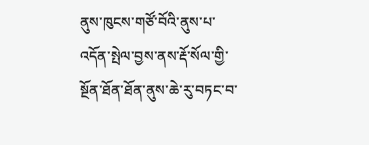ནུས་ཁུངས་གཙོ་བོའི་ནུས་པ་འདོན་སྤེལ་བྱས་ནས་རྡོ་སོལ་གྱི་སྔོན་ཐོན་ཐོན་ནུས་ཆེ་རུ་བཏང་བ་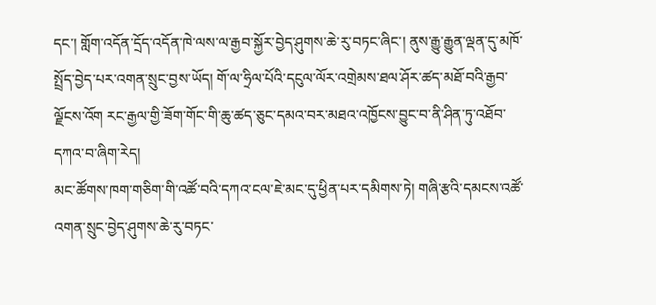དང་། གློག་འདོན་དྲོད་འདོན་ཁེ་ལས་ལ་རྒྱབ་སྐྱོར་བྱེད་ཤུགས་ཆེ་རུ་བཏང་ཞིང་། ནུས་རྒྱུ་རྒྱུན་ལྡན་དུ་མཁོ་སྤྲོད་བྱེད་པར་འགན་སྲུང་བྱས་ཡོད། གོ་ལ་ཧྲིལ་པོའི་དངུལ་ལོར་འགྲེམས་ཐལ་ཤོར་ཚད་མཐོ་བའི་རྒྱབ་ལྗོངས་འོག རང་རྒྱལ་གྱི་ཟོག་གོང་གི་ཆུ་ཚད་ཅུང་དམའ་བར་མཐའ་འཁྱོངས་བྱུང་བ་ནི་ཤིན་ཏུ་འཐོབ་དཀའ་བ་ཞིག་རེད།
མང་ཚོགས་ཁག་གཅིག་གི་འཚོ་བའི་དཀའ་ངལ་ཇེ་མང་དུ་ཕྱིན་པར་དམིགས་ཏེ། གཞི་རྩའི་དམངས་འཚོ་འགན་སྲུང་བྱེད་ཤུགས་ཆེ་རུ་བཏང་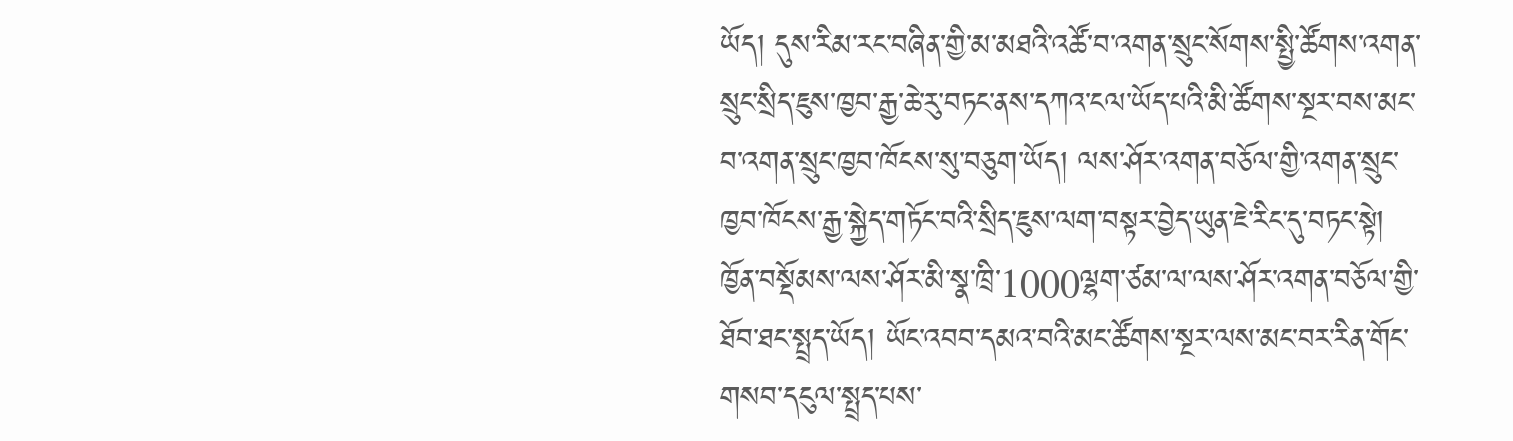ཡོད། དུས་རིམ་རང་བཞིན་གྱི་མ་མཐའི་འཚོ་བ་འགན་སྲུང་སོགས་སྤྱི་ཚོགས་འགན་སྲུང་སྲིད་ཇུས་ཁྱབ་རྒྱ་ཆེ་རུ་བཏང་ནས་དཀའ་ངལ་ཡོད་པའི་མི་ཚོགས་སྔར་བས་མང་བ་འགན་སྲུང་ཁྱབ་ཁོངས་སུ་བཅུག་ཡོད། ལས་ཤོར་འགན་བཅོལ་གྱི་འགན་སྲུང་ཁྱབ་ཁོངས་རྒྱ་སྐྱེད་གཏོང་བའི་སྲིད་ཇུས་ལག་བསྟར་བྱེད་ཡུན་ཇེ་རིང་དུ་བཏང་སྟེ། ཁྱོན་བསྡོམས་ལས་ཤོར་མི་སྣ་ཁྲི་1000ལྷག་ཙམ་ལ་ལས་ཤོར་འགན་བཅོལ་གྱི་ཐོབ་ཐང་སྤྲད་ཡོད། ཡོང་འབབ་དམའ་བའི་མང་ཚོགས་སྔར་ལས་མང་བར་རིན་གོང་གསབ་དངུལ་སྤྲད་པས་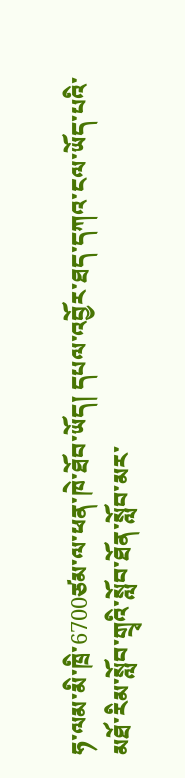ཧ་ལམ་མི་ཁྲི་6700ཙམ་ལ་ཕན་ཁེ་ཐོབ་ཡོད། དཔལ་འབྱོར་ཐད་དཀའ་ངལ་ཡོད་པའི་མཐོ་རིམ་སློབ་གྲྭའི་སློབ་ཐོན་སློབ་མར་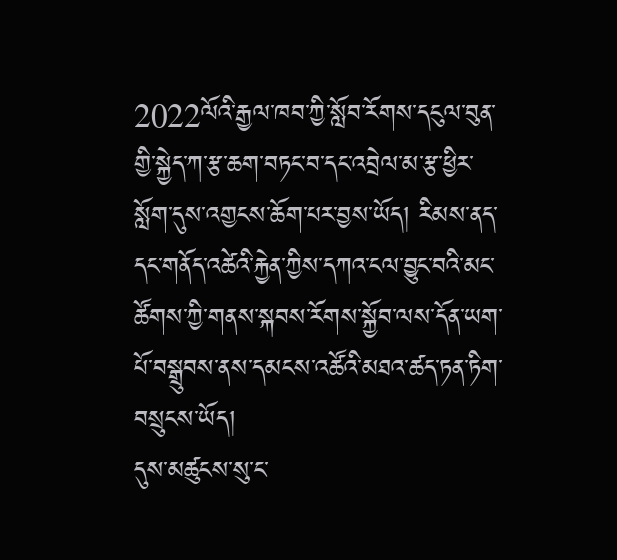2022ལོའི་རྒྱལ་ཁབ་ཀྱི་སློབ་རོགས་དངུལ་བུན་གྱི་སྐྱེད་ཀ་རྩ་ཆག་བཏང་བ་དང་འབྲེལ་མ་རྩ་ཕྱིར་སློག་དུས་འགྱངས་ཆོག་པར་བྱས་ཡོད། རིམས་ནད་དང་གནོད་འཚེའི་རྐྱེན་ཀྱིས་དཀའ་ངལ་བྱུང་བའི་མང་ཚོགས་ཀྱི་གནས་སྐབས་རོགས་སྐྱོབ་ལས་དོན་ཡག་པོ་བསྒྲུབས་ནས་དམངས་འཚོའི་མཐའ་ཚད་ཏན་ཏིག་བསྲུངས་ཡོད།
དུས་མཚུངས་སུ་ང་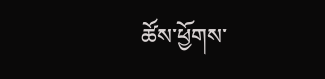ཚོས་ཕྱོགས་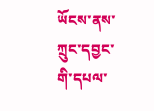ཡོངས་ནས་ཀྲུང་དབྱང་གི་དཔལ་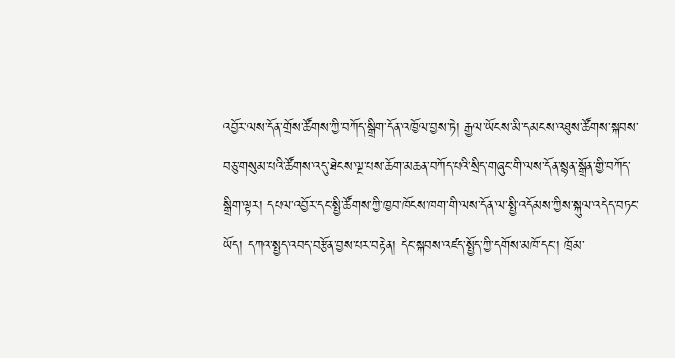འབྱོར་ལས་དོན་གྲོས་ཚོགས་ཀྱི་བཀོད་སྒྲིག་དོན་འཁྱོལ་བྱས་ཏེ། རྒྱལ་ཡོངས་མི་དམངས་འཐུས་ཚོགས་སྐབས་བཅུ་གསུམ་པའི་ཚོགས་འདུ་ཐེངས་ལྔ་པས་ཆོག་མཆན་བཀོད་པའི་སྲིད་གཞུང་གི་ལས་དོན་སྙན་སྒྲོན་གྱི་བཀོད་སྒྲིག་ལྟར། དཔལ་འབྱོར་དང་སྤྱི་ཚོགས་ཀྱི་ཁྱབ་ཁོངས་ཁག་གི་ལས་དོན་ལ་སྤྱི་འདོམས་ཀྱིས་སྐུལ་འདེད་བཏང་ཡོད། དཀའ་སྤྱད་འབད་བརྩོན་བྱས་པར་བརྟེན། དེང་སྐབས་འཛད་སྤྱོད་ཀྱི་དགོས་མཁོ་དང་། ཁྲོམ་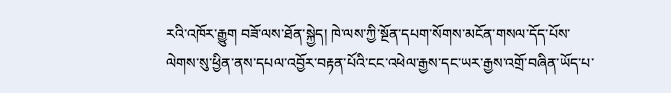རའི་འཁོར་རྒྱུག བཟོ་ལས་ཐོན་སྐྱེད། ཁེ་ལས་ཀྱི་སྔོན་དཔག་སོགས་མངོན་གསལ་དོད་པོས་ལེགས་སུ་ཕྱིན་ནས་དཔལ་འབྱོར་བརྟན་པོའི་ངང་འཕེལ་རྒྱས་དང་ཡར་རྒྱས་འགྲོ་བཞིན་ཡོད་པ་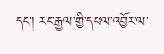དང་། རང་རྒྱལ་གྱི་དཔལ་འབྱོར་ལ་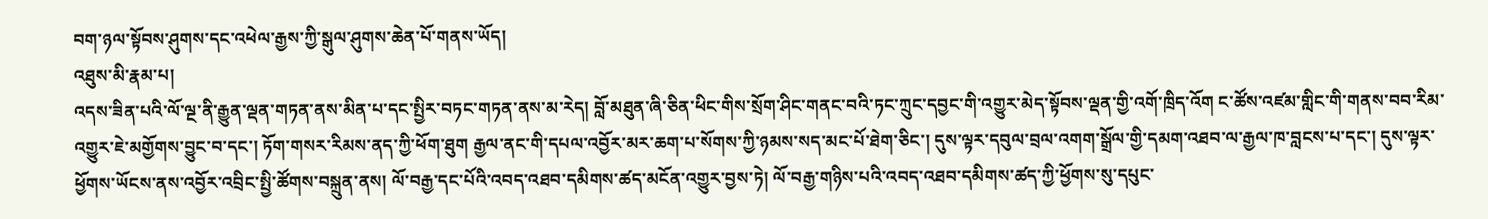བག་ཉལ་སྟོབས་ཤུགས་དང་འཕེལ་རྒྱས་ཀྱི་སྒུལ་ཤུགས་ཆེན་པོ་གནས་ཡོད།
འཐུས་མི་རྣམ་པ།
འདས་ཟིན་པའི་ལོ་ལྔ་ནི་རྒྱུན་ལྡན་གཏན་ནས་མིན་པ་དང་སྤྱིར་བཏང་གཏན་ནས་མ་རེད། བློ་མཐུན་ཞི་ཅིན་ཕིང་གིས་སྲོག་ཤིང་གནང་བའི་ཏང་ཀྲུང་དབྱང་གི་འགྱུར་མེད་སྟོབས་ལྡན་གྱི་འགོ་ཁྲིད་འོག ང་ཚོས་འཛམ་གླིང་གི་གནས་བབ་རིམ་འགྱུར་ཇེ་མགྱོགས་བྱུང་བ་དང་། ཏོག་གསར་རིམས་ནད་ཀྱི་ཕོག་ཐུག རྒྱལ་ནང་གི་དཔལ་འབྱོར་མར་ཆག་པ་སོགས་ཀྱི་ཉམས་སད་མང་པོ་ཐེག་ཅིང་། དུས་ལྟར་དབུལ་བྲལ་འགག་སྒྲོལ་གྱི་དམག་འཐབ་ལ་རྒྱལ་ཁ་བླངས་པ་དང་། དུས་ལྟར་ཕྱོགས་ཡོངས་ནས་འབྱོར་འབྲིང་སྤྱི་ཚོགས་བསྐྲུན་ནས། ལོ་བརྒྱ་དང་པོའི་འབད་འཐབ་དམིགས་ཚད་མངོན་འགྱུར་བྱས་ཏེ། ལོ་བརྒྱ་གཉིས་པའི་འབད་འཐབ་དམིགས་ཚད་ཀྱི་ཕྱོགས་སུ་དཔུང་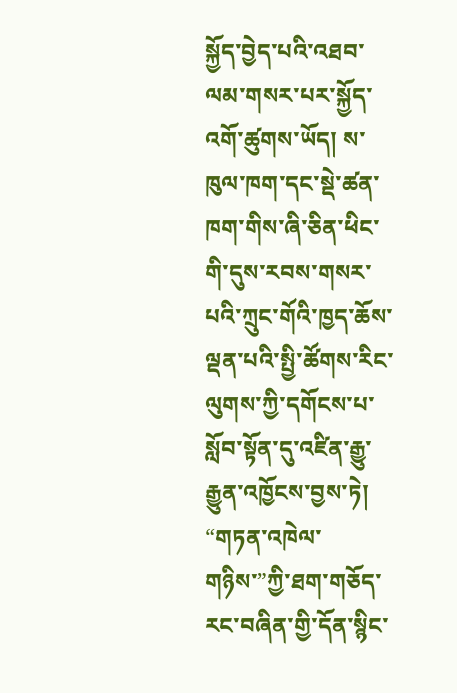སྐྱོད་བྱེད་པའི་འཐབ་ལམ་གསར་པར་སྐྱོད་འགོ་ཚུགས་ཡོད། ས་ཁུལ་ཁག་དང་སྡེ་ཚན་ཁག་གིས་ཞི་ཅིན་ཕིང་གི་དུས་རབས་གསར་པའི་ཀྲུང་གོའི་ཁྱད་ཆོས་ལྡན་པའི་སྤྱི་ཚོགས་རིང་ལུགས་ཀྱི་དགོངས་པ་སློབ་སྟོན་དུ་འཛིན་རྒྱུ་རྒྱུན་འཁྱོངས་བྱས་ཏེ། “གཏན་འཁེལ་གཉིས་”ཀྱི་ཐག་གཅོད་རང་བཞིན་གྱི་དོན་སྙིང་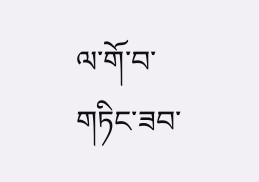ལ་གོ་བ་གཏིང་ཟབ་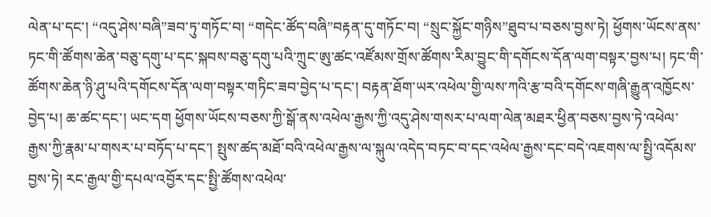ལེན་པ་དང་། “འདུ་ཤེས་བཞི”ཟབ་ཏུ་གཏོང་བ། “གདེང་ཚོད་བཞི”བརྟན་དུ་གཏོང་བ། “སྲུང་སྐྱོང་གཉིས”ཐུབ་པ་བཅས་བྱས་ཏེ། ཕྱོགས་ཡོངས་ནས་ཏང་གི་ཚོགས་ཆེན་བཅུ་དགུ་པ་དང་སྐབས་བཅུ་དགུ་པའི་ཀྲུང་ཨུ་ཚང་འཛོམས་གྲོས་ཚོགས་རིམ་བྱུང་གི་དགོངས་དོན་ལག་བསྟར་བྱས་པ། ཏང་གི་ཚོགས་ཆེན་ཉི་ཤུ་པའི་དགོངས་དོན་ལག་བསྟར་གཏིང་ཟབ་བྱེད་པ་དང་། བརྟན་ཐོག་ཡར་འཕེལ་གྱི་ལས་ཀའི་རྩ་བའི་དགོངས་གཞི་རྒྱུན་འཁྱོངས་བྱེད་པ། ཆ་ཚང་དང་། ཡང་དག ཕྱོགས་ཡོངས་བཅས་ཀྱི་སྒོ་ནས་འཕེལ་རྒྱས་ཀྱི་འདུ་ཤེས་གསར་པ་ལག་ལེན་མཐར་ཕྱིན་བཅས་བྱས་ཏེ་འཕེལ་རྒྱས་ཀྱི་རྣམ་པ་གསར་པ་བཏོད་པ་དང་། སྤུས་ཚད་མཐོ་བའི་འཕེལ་རྒྱས་ལ་སྐུལ་འདེད་བཏང་བ་དང་འཕེལ་རྒྱས་དང་བདེ་འཇགས་ལ་སྤྱི་འདོམས་བྱས་ཏེ། རང་རྒྱལ་གྱི་དཔལ་འབྱོར་དང་སྤྱི་ཚོགས་འཕེལ་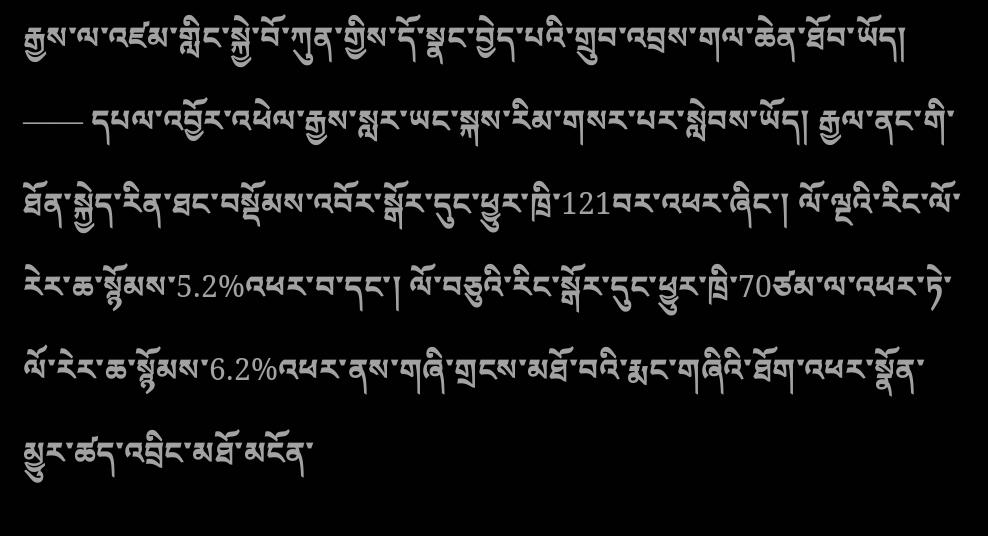རྒྱས་ལ་འཛམ་གླིང་སྐྱེ་བོ་ཀུན་གྱིས་དོ་སྣང་བྱེད་པའི་གྲུབ་འབྲས་གལ་ཆེན་ཐོབ་ཡོད།
—— དཔལ་འབྱོར་འཕེལ་རྒྱས་སླར་ཡང་སྐས་རིམ་གསར་པར་སླེབས་ཡོད། རྒྱལ་ནང་གི་ཐོན་སྐྱེད་རིན་ཐང་བསྡོམས་འབོར་སྒོར་དུང་ཕྱུར་ཁྲི་121བར་འཕར་ཞིང་། ལོ་ལྔའི་རིང་ལོ་རེར་ཆ་སྙོམས་5.2%འཕར་བ་དང་། ལོ་བཅུའི་རིང་སྒོར་དུང་ཕྱུར་ཁྲི་70ཙམ་ལ་འཕར་ཏེ་ལོ་རེར་ཆ་སྙོམས་6.2%འཕར་ནས་གཞི་གྲངས་མཐོ་བའི་རྨང་གཞིའི་ཐོག་འཕར་སྣོན་མྱུར་ཚད་འབྲིང་མཐོ་མངོན་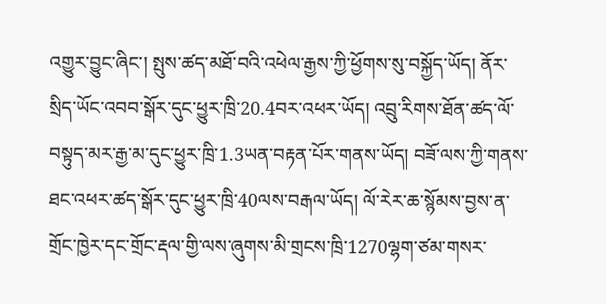འགྱུར་བྱུང་ཞིང་། སྤུས་ཚད་མཐོ་བའི་འཕེལ་རྒྱས་ཀྱི་ཕྱོགས་སུ་བསྐྱོད་ཡོད། ནོར་སྲིད་ཡོང་འབབ་སྒོར་དུང་ཕྱུར་ཁྲི་20.4བར་འཕར་ཡོད། འབྲུ་རིགས་ཐོན་ཚད་ལོ་བསྟུད་མར་རྒྱ་མ་དུང་ཕྱུར་ཁྲི་1.3ཡན་བརྟན་པོར་གནས་ཡོད། བཟོ་ལས་ཀྱི་གནས་ཐང་འཕར་ཚད་སྒོར་དུང་ཕྱུར་ཁྲི་40ལས་བརྒལ་ཡོད། ལོ་རེར་ཆ་སྙོམས་བྱས་ན་གྲོང་ཁྱེར་དང་གྲོང་རྡལ་གྱི་ལས་ཞུགས་མི་གྲངས་ཁྲི་1270ལྷག་ཙམ་གསར་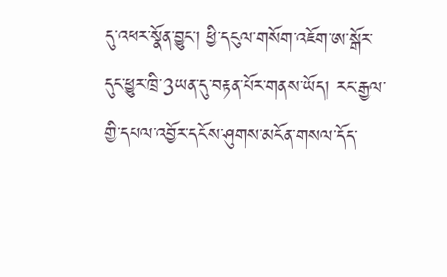དུ་འཕར་སྣོན་བྱུང་། ཕྱི་དངུལ་གསོག་འཇོག་ཨ་སྒོར་དུང་ཕྱུར་ཁྲི་3ཡན་དུ་བརྟན་པོར་གནས་ཡོད། རང་རྒྱལ་གྱི་དཔལ་འབྱོར་དངོས་ཤུགས་མངོན་གསལ་དོད་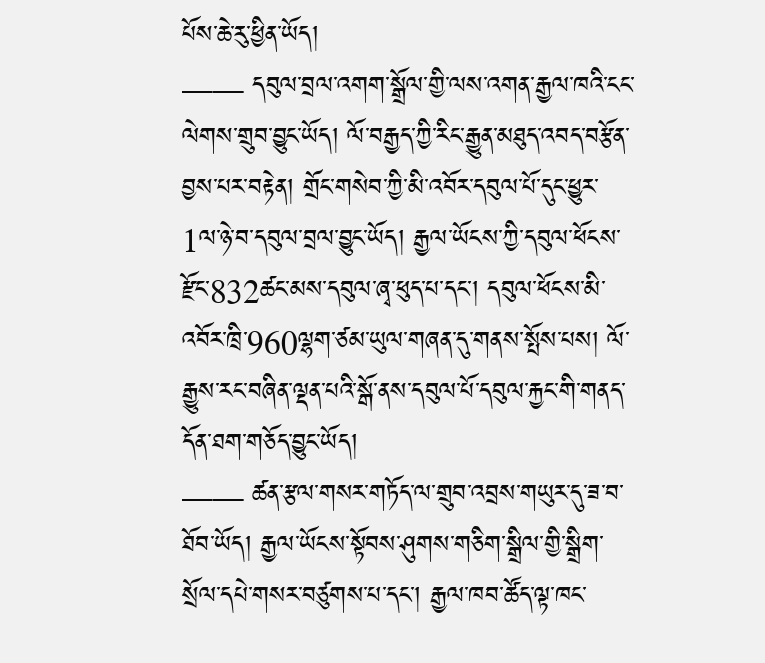པོས་ཆེ་རུ་ཕྱིན་ཡོད།
—— དབུལ་བྲལ་འགག་སྒྲོལ་གྱི་ལས་འགན་རྒྱལ་ཁའི་ངང་ལེགས་གྲུབ་བྱུང་ཡོད། ལོ་བརྒྱད་ཀྱི་རིང་རྒྱུན་མཐུད་འབད་བརྩོན་བྱས་པར་བརྟེན། གྲོང་གསེབ་ཀྱི་མི་འབོར་དབུལ་པོ་དུང་ཕྱུར་1ལ་ཉེ་བ་དབུལ་བྲལ་བྱུང་ཡོད། རྒྱལ་ཡོངས་ཀྱི་དབུལ་ཕོངས་རྫོང་832ཚང་མས་དབུལ་ཞྭ་ཕུད་པ་དང་། དབུལ་ཕོངས་མི་འབོར་ཁྲི་960ལྷག་ཙམ་ཡུལ་གཞན་དུ་གནས་སྤོས་པས། ལོ་རྒྱུས་རང་བཞིན་ལྡན་པའི་སྒོ་ནས་དབུལ་པོ་དབུལ་རྐྱང་གི་གནད་དོན་ཐག་གཅོད་བྱུང་ཡོད།
—— ཚན་རྩལ་གསར་གཏོད་ལ་གྲུབ་འབྲས་གཡུར་དུ་ཟ་བ་ཐོབ་ཡོད། རྒྱལ་ཡོངས་སྟོབས་ཤུགས་གཅིག་སྒྲིལ་གྱི་སྒྲིག་སྲོལ་དཔེ་གསར་བཙུགས་པ་དང་། རྒྱལ་ཁབ་ཚོད་ལྟ་ཁང་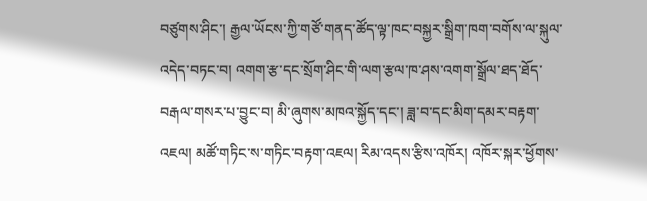བཙུགས་ཤིང་། རྒྱལ་ཡོངས་ཀྱི་གཙོ་གནད་ཚོད་ལྟ་ཁང་བསྐྱར་སྒྲིག་ཁག་བགོས་ལ་སྐུལ་འདེད་བཏང་བ། འགག་རྩ་དང་སྲོག་ཤིང་གི་ལག་རྩལ་ཁ་ཤས་འགག་སྒྲོལ་ཐད་ཐོད་བརྒལ་གསར་པ་བྱུང་བ། མི་ཞུགས་མཁའ་སྐྱོད་དང་། ཟླ་བ་དང་མིག་དམར་བརྟག་འཇལ། མཚོ་གཏིང་ས་གཏིང་བརྟག་འཇལ། རིམ་འདས་རྩིས་འཁོར། འཁོར་སྐར་ཕྱོགས་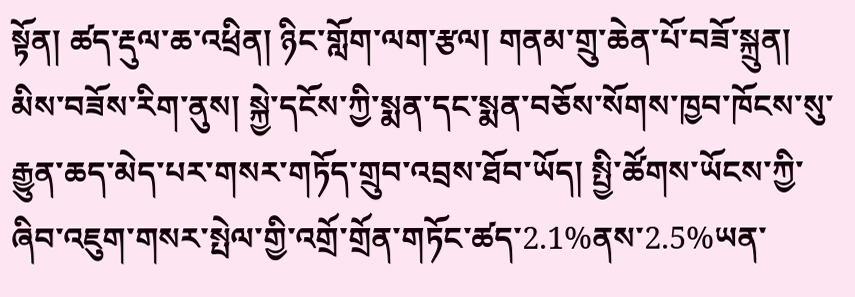སྟོན། ཚད་རྡུལ་ཆ་འཕྲིན། ཉིང་གློག་ལག་རྩལ། གནམ་གྲུ་ཆེན་པོ་བཟོ་སྐྲུན། མིས་བཟོས་རིག་ནུས། སྐྱེ་དངོས་ཀྱི་སྨན་དང་སྨན་བཅོས་སོགས་ཁྱབ་ཁོངས་སུ་རྒྱུན་ཆད་མེད་པར་གསར་གཏོད་གྲུབ་འབྲས་ཐོབ་ཡོད། སྤྱི་ཚོགས་ཡོངས་ཀྱི་ཞིབ་འཇུག་གསར་སྤེལ་གྱི་འགྲོ་གྲོན་གཏོང་ཚད་2.1%ནས་2.5%ཡན་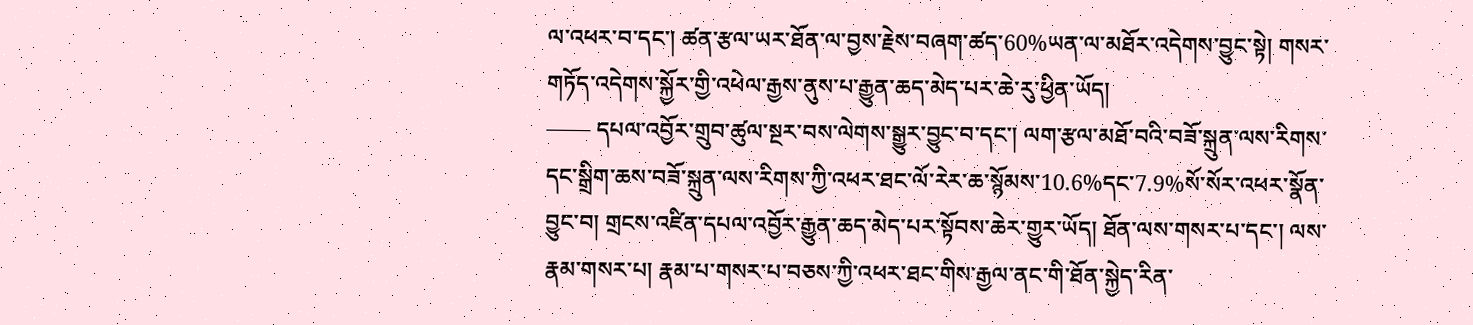ལ་འཕར་བ་དང་། ཚན་རྩལ་ཡར་ཐོན་ལ་བྱས་རྗེས་བཞག་ཚད་60%ཡན་ལ་མཐོར་འདེགས་བྱུང་སྟེ། གསར་གཏོད་འདེགས་སྐྱོར་གྱི་འཕེལ་རྒྱས་ནུས་པ་རྒྱུན་ཆད་མེད་པར་ཆེ་རུ་ཕྱིན་ཡོད།
—— དཔལ་འབྱོར་གྲུབ་ཚུལ་སྔར་བས་ལེགས་སྒྱུར་བྱུང་བ་དང་། ལག་རྩལ་མཐོ་བའི་བཟོ་སྐྲུན་ལས་རིགས་དང་སྒྲིག་ཆས་བཟོ་སྐྲུན་ལས་རིགས་ཀྱི་འཕར་ཐང་ལོ་རེར་ཆ་སྙོམས་10.6%དང་7.9%སོ་སོར་འཕར་སྣོན་བྱུང་བ། གྲངས་འཛིན་དཔལ་འབྱོར་རྒྱུན་ཆད་མེད་པར་སྟོབས་ཆེར་གྱུར་ཡོད། ཐོན་ལས་གསར་པ་དང་། ལས་རྣམ་གསར་པ། རྣམ་པ་གསར་པ་བཅས་ཀྱི་འཕར་ཐང་གིས་རྒྱལ་ནང་གི་ཐོན་སྐྱེད་རིན་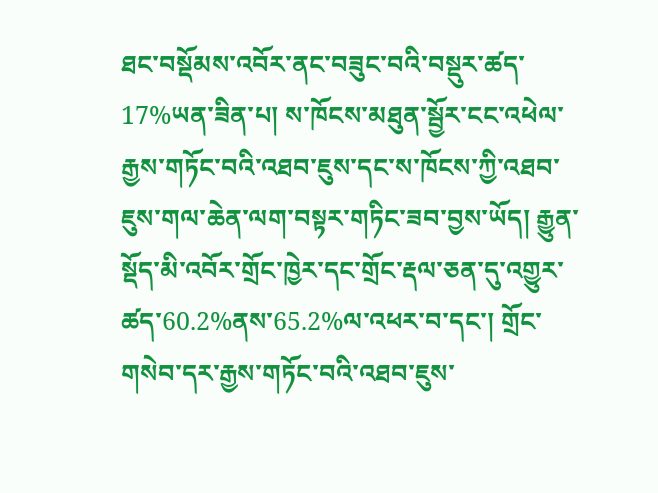ཐང་བསྡོམས་འབོར་ནང་བཟུང་བའི་བསྡུར་ཚད་17%ཡན་ཟིན་པ། ས་ཁོངས་མཐུན་སྦྱོར་ངང་འཕེལ་རྒྱས་གཏོང་བའི་འཐབ་ཇུས་དང་ས་ཁོངས་ཀྱི་འཐབ་ཇུས་གལ་ཆེན་ལག་བསྟར་གཏིང་ཟབ་བྱས་ཡོད། རྒྱུན་སྡོད་མི་འབོར་གྲོང་ཁྱེར་དང་གྲོང་རྡལ་ཅན་དུ་འགྱུར་ཚད་60.2%ནས་65.2%ལ་འཕར་བ་དང་། གྲོང་གསེབ་དར་རྒྱས་གཏོང་བའི་འཐབ་ཇུས་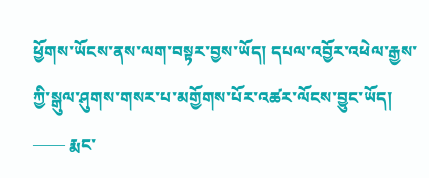ཕྱོགས་ཡོངས་ནས་ལག་བསྟར་བྱས་ཡོད། དཔལ་འབྱོར་འཕེལ་རྒྱས་ཀྱི་སྒུལ་ཤུགས་གསར་པ་མགྱོགས་པོར་འཚར་ལོངས་བྱུང་ཡོད།
—— རྨང་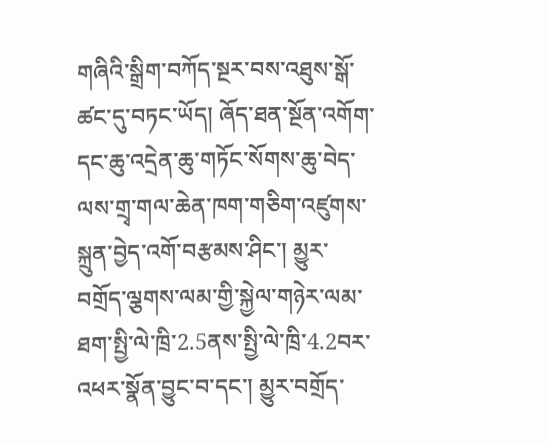གཞིའི་སྒྲིག་བཀོད་སྔར་བས་འཐུས་སྒོ་ཚང་དུ་བཏང་ཡོད། ཞོད་ཐན་སྔོན་འགོག་དང་ཆུ་འདྲེན་ཆུ་གཏོང་སོགས་ཆུ་བེད་ལས་གྲྭ་གལ་ཆེན་ཁག་གཅིག་འཛུགས་སྐྲུན་བྱེད་འགོ་བརྩམས་ཤིང་། མྱུར་བགྲོད་ལྕགས་ལམ་གྱི་སྐྱེལ་གཉེར་ལམ་ཐག་སྤྱི་ལེ་ཁྲི་2.5ནས་སྤྱི་ལེ་ཁྲི་4.2བར་འཕར་སྣོན་བྱུང་བ་དང་། མྱུར་བགྲོད་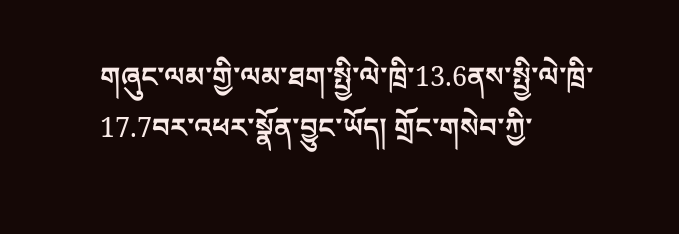གཞུང་ལམ་གྱི་ལམ་ཐག་སྤྱི་ལེ་ཁྲི་13.6ནས་སྤྱི་ལེ་ཁྲི་17.7བར་འཕར་སྣོན་བྱུང་ཡོད། གྲོང་གསེབ་ཀྱི་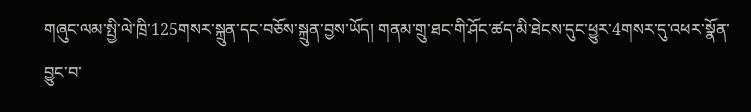གཞུང་ལམ་སྤྱི་ལེ་ཁྲི་125གསར་སྐྲུན་དང་བཅོས་སྐྲུན་བྱས་ཡོད། གནམ་གྲུ་ཐང་གི་ཤོང་ཚད་མི་ཐེངས་དུང་ཕྱུར་4གསར་དུ་འཕར་སྣོན་བྱུང་བ་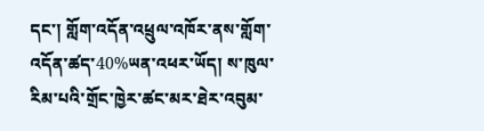དང་། གློག་འདོན་འཕྲུལ་འཁོར་ནས་གློག་འདོན་ཚད་40%ཡན་འཕར་ཡོད། ས་ཁུལ་རིམ་པའི་གྲོང་ཁྱེར་ཚང་མར་ཐེར་འབུམ་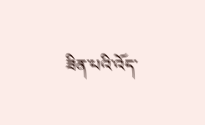ཟིན་པའི་འོད་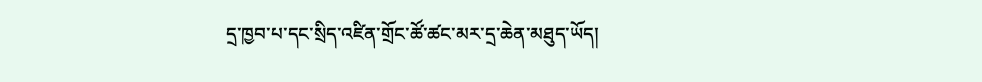དྲ་ཁྱབ་པ་དང་སྲིད་འཛིན་གྲོང་ཚོ་ཚང་མར་དྲ་ཆེན་མཐུད་ཡོད།